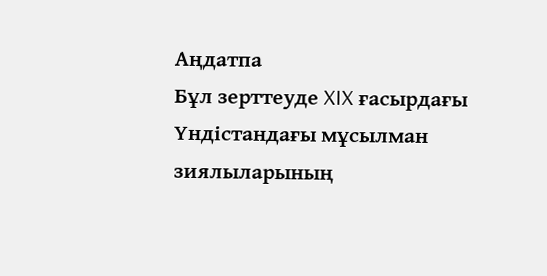Аңдатпа
Бұл зерттеуде XIX ғасырдағы Үндістандағы мұсылман зиялыларының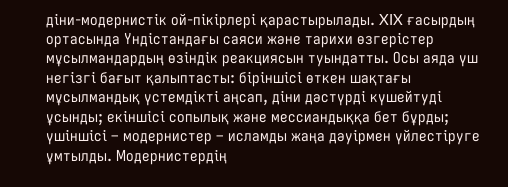діни-модернистік ой-пікірлері қарастырылады. XIX ғасырдың ортасында Үндістандағы саяси және тарихи өзгерістер мұсылмандардың өзіндік реакциясын туындатты. Осы аяда үш негізгі бағыт қалыптасты: біріншісі өткен шақтағы мұсылмандық үстемдікті аңсап, діни дәстүрді күшейтуді ұсынды; екіншісі сопылық және мессиандыққа бет бұрды; үшіншісі – модернистер – исламды жаңа дәуірмен үйлестіруге ұмтылды. Модернистердің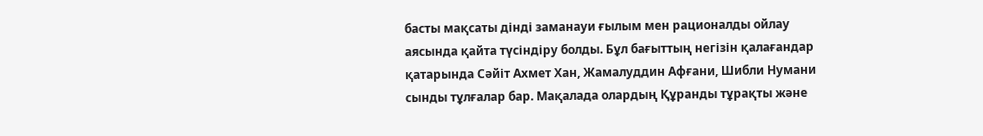басты мақсаты дінді заманауи ғылым мен рационалды ойлау аясында қайта түсіндіру болды. Бұл бағыттың негізін қалағандар қатарында Сәйіт Ахмет Хан, Жамалуддин Афғани, Шибли Нумани сынды тұлғалар бар. Мақалада олардың Құранды тұрақты және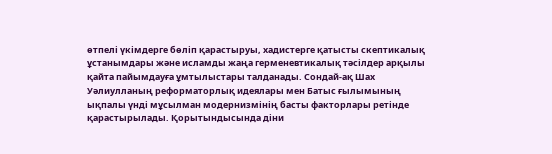өтпелі үкімдерге бөліп қарастыруы, хадистерге қатысты скептикалық ұстанымдары және исламды жаңа герменевтикалық тәсілдер арқылы қайта пайымдауға ұмтылыстары талданады. Сондай-ақ Шах Уәлиулланың реформаторлық идеялары мен Батыс ғылымының ықпалы үнді мұсылман модернизмінің басты факторлары ретінде қарастырылады. Қорытындысында діни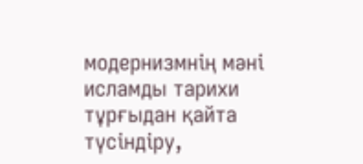модернизмнің мәні исламды тарихи тұрғыдан қайта түсіндіру,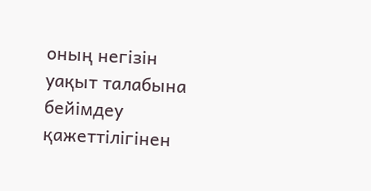оның негізін уақыт талабына бейімдеу қажеттілігінен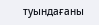туындағаны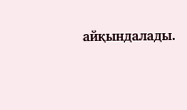айқындалады.